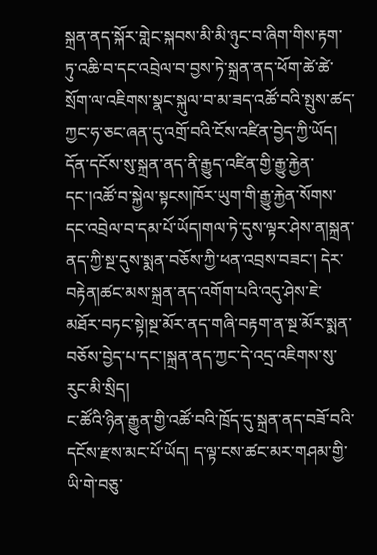སྐྲན་ནད་སྐོར་གླེང་སྐབས་མི་མི་ཉུང་བ་ཞིག་གིས་རྟག་ཏུ་འཆི་བ་དང་འབྲེལ་བ་བྱས་ཏེ་སྐྲན་ནད་ཕོག་ཚེ་ཚེ་སྲོག་ལ་འཇིགས་སྣང་སྐུལ་བ་མ་ཟད་འཚོ་བའི་སྤུས་ཚད་ཀྱང་ཧ་ཅང་ཞན་དུ་འགྲོ་བའི་ངོས་འཛིན་བྱེད་ཀྱི་ཡོད།
དོན་དངོས་སུ་སྐྲན་ནད་ནི་རྒྱུད་འཛིན་གྱི་རྒྱུ་རྐྱེན་དང་།འཚོ་བ་སྐྱེལ་སྟངས།ཁོར་ཡུག་གི་རྒྱུ་རྐྱེན་སོགས་དང་འབྲེལ་བ་དམ་པོ་ཡོད།གལ་ཏེ་དུས་ལྟར་ཤེས་ན།སྐྲན་ནད་ཀྱི་སྔ་དུས་སྨན་བཅོས་ཀྱི་ཕན་འབྲས་བཟང་། དེར་བརྟེན།ཚང་མས་སྐྲན་ནད་འགོག་པའི་འདུ་ཤེས་ཇེ་མཐོར་བཏང་སྟེ།སྔ་མོར་ནད་གཞི་བརྟག་ན་སྔ་མོར་སྨན་བཅོས་བྱེད་པ་དང་།སྐྲན་ནད་ཀྱང་དེ་འདྲ་འཇིགས་སུ་རུང་མི་སྲིད།
ང་ཚོའི་ཉིན་རྒྱུན་གྱི་འཚོ་བའི་ཁྲོད་དུ་སྐྲན་ནད་བཟོ་བའི་དངོས་རྫས་མང་པོ་ཡོད། ད་ལྟ་ངས་ཚང་མར་གཤམ་གྱི་ཡི་གེ་བཅུ་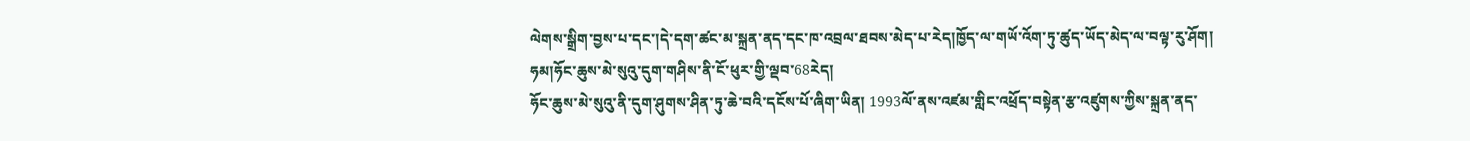ལེགས་སྒྲིག་བྱས་པ་དང་།དེ་དག་ཚང་མ་སྐྲན་ནད་དང་ཁ་འབྲལ་ཐབས་མེད་པ་རེད།ཁྱོད་ལ་གཡོ་འོག་ཏུ་ཚུད་ཡོད་མེད་ལ་བལྟ་རུ་ཤོག།
ཧམ།ཧོང་ཆུས་མེ་སུའུ་དུག་གཤིས་ནི་ངོ་ཕུར་གྱི་ལྡབ་68རེད།
ཧོང་ཆུས་མེ་སུའུ་ནི་དུག་ཤུགས་ཤིན་ཏུ་ཆེ་བའི་དངོས་པོ་ཞིག་ཡིན། 1993ལོ་ནས་འཛམ་གླིང་འཕྲོད་བསྟེན་རྩ་འཛུགས་ཀྱིས་སྐྲན་ནད་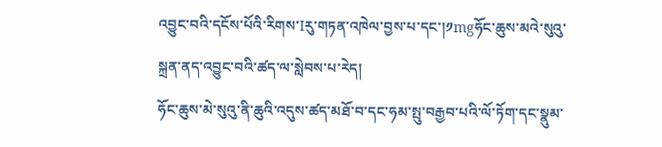འབྱུང་བའི་དངོས་པོའི་རིགས་Iརུ་གཏན་འཁེལ་བྱས་པ་དང་།༡mgཧོང་ཆུས་མའེ་སུའུ་སྐྲན་ནད་འབྱུང་བའི་ཚད་ལ་སླེབས་པ་རེད།
ཧོང་ཆུས་མེ་སུའུ་ནི་ཆུའི་འདུས་ཚད་མཐོ་བ་དང་ཧམ་སྤུ་བརྒྱབ་པའི་ལོ་ཏོག་དང་སྣུམ་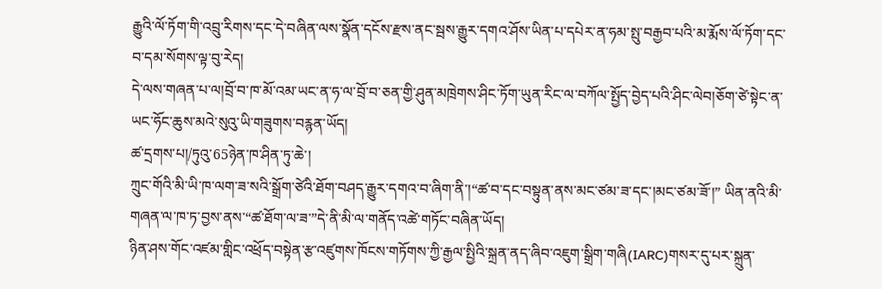རྒྱུའི་ལོ་ཏོག་གི་འབྲུ་རིགས་དང་དེ་བཞིན་ལས་སྣོན་དངོས་རྫས་ནང་སྦས་རྒྱུར་དགའ་ཤོས་ཡིན་པ་དཔེར་ན་ཧམ་སྤུ་བརྒྱབ་པའི་མ་རྨོས་ལོ་ཏོག་དང་བ་དམ་སོགས་ལྟ་བུ་རེད།
དེ་ལས་གཞན་པ་ལ།བྲོ་བ་ཁ་མོ་འམ་ཡང་ན་ཧ་ལ་བྲོ་བ་ཅན་གྱི་ཤུན་མཁྲེགས་ཤིང་ཏོག་ཡུན་རིང་ལ་བཀོལ་སྤྱོད་བྱེད་པའི་ཤིང་ལེབ།ཅོག་ཙེ་སྟེང་ན་ཡང་ཧོང་ཆུས་མའེ་སུའུ་ཡི་གཟུགས་བརྙན་ཡོད།
ཚ་དྲགས་པ།/ཏུའུ་65ཉེན་ཁ་ཤིན་ཏུ་ཆེ་།
ཀྲུང་གོའི་མི་ཡི་ཁ་ལག་ཟ་སའི་སྒྲོག་ཙེའི་ཐོག་བཤད་རྒྱུར་དགའ་བ་ཞིག་ནི་།“ཚ་བ་དང་བསྟུན་ནས་མང་ཙམ་ཟ་དང་།མང་ཙམ་ཟོ་།” ཡིན་ནའི་མི་གཞན་ལ་ཁ་ཏ་བྱས་ནས་“ཚ་ཐོག་ལ་ཟ་”དེ་ནི་མི་ལ་གནོད་འཚེ་གཏོང་བཞིན་ཡོད།
ཉིན་ཤས་གོང་འཛམ་གླིང་འཕྲོད་བསྟེན་རྩ་འཛུགས་ཁོངས་གཏོགས་ཀྱི་རྒྱལ་སྤྱིའི་སྐྲན་ནད་ཞིབ་འཇུག་སྒྲིག་གཞི(IARC)གསར་དུ་པར་སྐྲུན་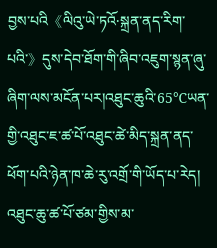བྱས་པའི《ལིའུ་ཡེ་ཏའོ·སྐྲན་ནད་རིག་པའི་》དུས་དེབ་ཐོག་གི་ཞིབ་འཇུག་སྙན་ཞུ་ཞིག་ལས་མངོན་པར།འཐུང་ཆུའི་65℃ཡན་གྱི་འཐུང་ཇ་ཚ་པོ་འཐུང་ཚེ་མིད་སྐྲན་ནད་ཕོག་པའི་ཉེན་ཁ་ཆེ་རུ་འགྲོ་གི་ཡོད་པ་རེད། འཐུང་ཆུ་ཚ་པོ་ཙམ་གྱིས་མ་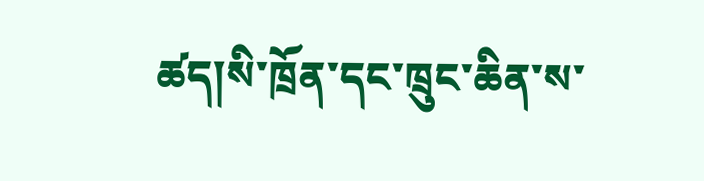ཚད།སི་ཁྲོན་དང་ཁྲུང་ཆིན་ས་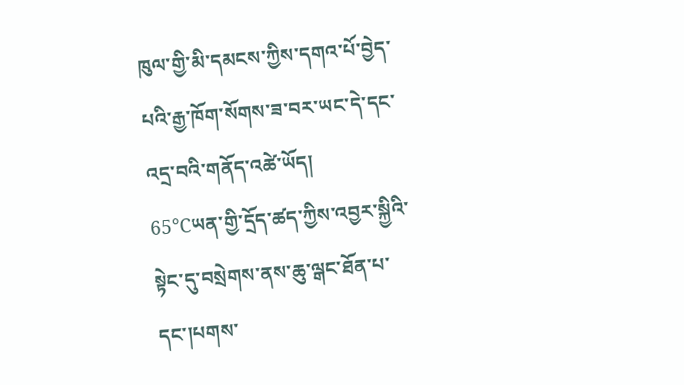ཁུལ་གྱི་མི་དམངས་ཀྱིས་དགའ་པོ་བྱེད་པའི་རྒྱ་ཁོག་སོགས་ཟ་བར་ཡང་དེ་དང་འདྲ་བའི་གནོད་འཚེ་ཡོད།
65℃ཡན་གྱི་དྲོད་ཚད་ཀྱིས་འབྱར་སྐྱིའི་སྟེང་དུ་བསྲེགས་ནས་ཆུ་ལྒང་ཐོན་པ་དང་།པགས་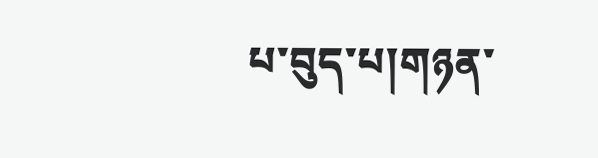པ་བུད་པ།གཉན་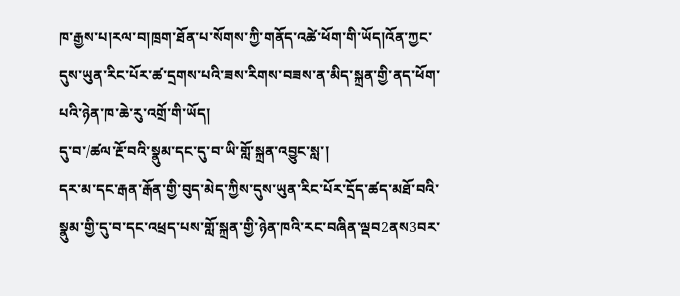ཁ་རྒྱས་པ།རལ་བ།ཁྲག་ཐོན་པ་སོགས་ཀྱི་གནོད་འཚེ་ཕོག་གི་ཡོད།འོན་ཀྱང་དུས་ཡུན་རིང་པོར་ཚ་དྲགས་པའི་ཟས་རིགས་བཟས་ན་མིད་སྐྲན་གྱི་ནད་ཕོག་པའི་ཉེན་ཁ་ཆེ་རུ་འགྲོ་གི་ཡོད།
དུ་བ་/ཚལ་རྔོ་བའི་སྣུམ་དང་དུ་བ་ཡི་གློ་སྐྲན་འབྱུང་སླ་།
དར་མ་དང་རྒན་རྒོན་གྱི་བུད་མེད་ཀྱིས་དུས་ཡུན་རིང་པོར་དྲོད་ཚད་མཐོ་བའི་སྣུམ་གྱི་དུ་བ་དང་འཕྲད་པས་གློ་སྐྲན་གྱི་ཉེན་ཁའི་རང་བཞིན་ལྡབ2ནས3བར་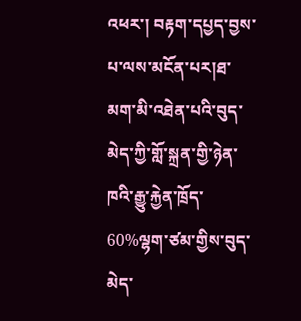འཕར་། བརྟག་དཔྱད་བྱས་པ་ལས་མངོན་པར།ཐ་མག་མི་འཐེན་པའི་བུད་མེད་ཀྱི་གློ་སྐྲན་གྱི་ཉེན་ཁའི་རྒྱུ་རྐྱེན་ཁྲོད་60%ལྷག་ཙམ་གྱིས་བུད་མེད་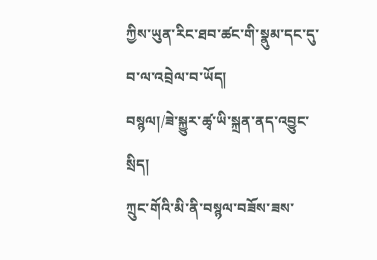ཀྱིས་ཡུན་རིང་ཐབ་ཚང་གི་སྣུམ་དང་དུ་བ་ལ་འབྲེལ་བ་ཡོད།
བསྙལ།/ཟེ་སྐྱུར་ཚྭ་ཡི་སྐྲན་ནད་འབྱུང་སྲིད།
ཀྲུང་གོའི་མི་ནི་བསྙལ་བཟོས་ཟས་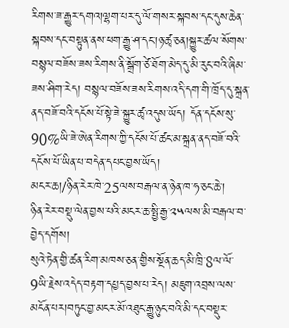རིགས་ཟ་རྒྱུར་དགའ།ལྷག་པར་དུ་ལོ་གསར་སྐབས་དང་དུས་ཆེན་སྐབས་དང་བསྟུན་ནས་ཕག་རྒྱུ་ཤ་དང་།ཉ་ཚྭ་ཅན།སྐྱུར་ཚལ་སོགས་བསྙལ་བཟོས་ཟས་རིགས་ནི་སྒྲོག་ཙེ་ཐོག་མེད་དུ་མི་རུང་བའི་ཞིམ་ཟས་ཤིག་རེད། བསྙལ་བཟོས་ཟས་རིགས་འདི་དག་གི་ཁྲོད་དུ་སྐྲན་ནད་བཟོ་བའི་དངོས་པོ་སྟེ་ཟེ་སྐྱུར་ཚྭ་འདུས་ཡོད། དོན་དངོས་སུ་90%ཡི་ཟེ་ཨེན་རིགས་ཀྱི་དངོས་པོ་ཚང་མ་སྐྲན་ནད་བཟོ་བའི་དངོས་པོ་ཡིན་པ་བདེན་དཔང་བྱས་ཡོད།
མངར་ཆ།/ཉིན་རེར་ཁེ་25ལས་བརྒལ་ན་ཉེན་ཁ་ཧ་ཅང་ཆེ་།
ཉིན་རེར་བསྡུ་ལེན་བྱས་པའི་མངར་ཆ་སྤྱི་རྒྱ་༢༥ལས་མི་བརྒལ་བ་བྱེད་དགོས།
སུའེ་ཏེན་གྱི་ཚན་རིག་མཁས་ཅན་གྱིས་སྔོན་ཆད་མི་ཁྲི་8ལ་ལོ་9ཡི་རྗེས་འདེད་བརྟག་དཔྱད་བྱས་པ་རེད། མཇུག་འབྲས་ལས་མངོན་པར།བཏུང་བྱ་མངར་མོ་འཐུང་རྒྱུ་ཉུང་བའི་མི་དང་བསྡུར་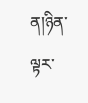ན།ཉིན་ལྟར་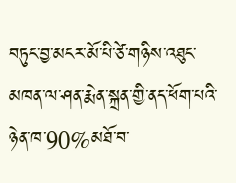བཏུང་བྱ་མངར་མོ་པི་ཙེ་གཉིས་འཐུང་མཁན་ལ་ཤན་རྨེན་སྐྲན་གྱི་ནད་ཕོག་པའི་ཉེན་ཁ་90%མཐོ་བ་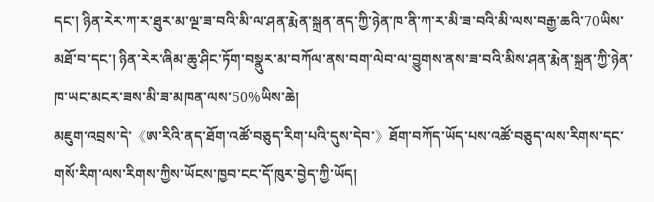དང་། ཉིན་རེར་ཀ་ར་ཐུར་མ་ལྔ་ཟ་བའི་མི་ལ་ཤན་རྨེན་སྐྲན་ནད་ཀྱི་ཉེན་ཁ་ནི་ཀ་ར་མི་ཟ་བའི་མི་ལས་བརྒྱ་ཆའི་70ཡིས་མཐོ་བ་དང་། ཉིན་རེར་ཞིམ་ཆུ་ཤིང་ཏོག་བསྣུར་མ་བཀོལ་ནས་བག་ལེབ་ལ་བྱུགས་ནས་ཟ་བའི་མིས་ཤན་རྨེན་སྐྲན་ཀྱི་ཉེན་ཁ་ཡང་མངར་ཟས་མི་ཟ་མཁན་ལས་50%ཡིས་ཆེ།
མཇུག་འབྲས་དེ་《ཨ་རིའི་ནད་ཐོག་འཚོ་བཅུད་རིག་པའི་དུས་དེབ་》ཐོག་བཀོད་ཡོད་པས་འཚོ་བཅུད་ལས་རིགས་དང་གསོ་རིག་ལས་རིགས་ཀྱིས་ཡོངས་ཁྱབ་ངང་དོ་ཁུར་བྱེད་ཀྱི་ཡོད།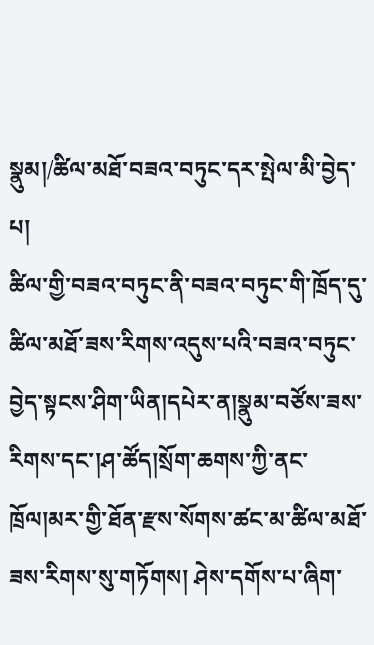སྣུམ།/ཚིལ་མཐོ་བཟའ་བཏུང་དར་སྤེལ་མི་བྱེད་པ།
ཚིལ་གྱི་བཟའ་བཏུང་ནི་བཟའ་བཏུང་གི་ཁྲོད་དུ་ཚིལ་མཐོ་ཟས་རིགས་འདུས་པའི་བཟའ་བཏུང་བྱེད་སྟངས་ཤིག་ཡིན།དཔེར་ན།སྣུམ་བཙོས་ཟས་རིགས་དང་།ཤ་ཚོད།སྲོག་ཆགས་ཀྱི་ནང་ཁྲོལ།མར་གྱི་ཐོན་རྫས་སོགས་ཚང་མ་ཚིལ་མཐོ་ཟས་རིགས་སུ་གཏོགས། ཤེས་དགོས་པ་ཞིག་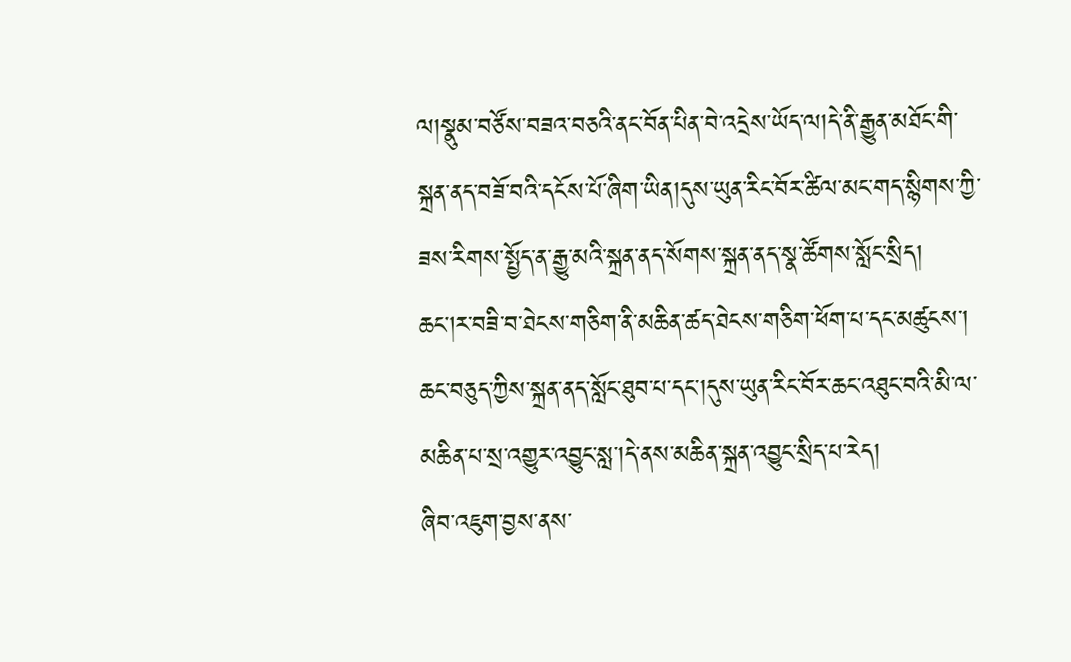ལ།སྣུམ་བཙོས་བཟའ་བཅའི་ནང་བོན་པིན་བེ་འདྲེས་ཡོད་ལ།དེ་ནི་རྒྱུན་མཐོང་གི་སྐྲན་ནད་བཟོ་བའི་དངོས་པོ་ཞིག་ཡིན།དུས་ཡུན་རིང་བོར་ཚིལ་མང་གད་སྙིགས་ཀྱི་ཟས་རིགས་སྤྱོད་ན་རྒྱུ་མའི་སྐྲན་ནད་སོགས་སྐྲན་ནད་སྣ་ཚོགས་སློང་སྲིད།
ཆང།ར་བཟི་བ་ཐེངས་གཅིག་ནི་མཆིན་ཚད་ཐེངས་གཅིག་ཕོག་པ་དང་མཚུངས་།
ཆང་བཅུད་ཀྱིས་སྐྲན་ནད་སློང་ཐུབ་པ་དང་།དུས་ཡུན་རིང་བོར་ཆང་འཐུང་བའི་མི་ལ་མཆིན་པ་སྲ་འགྱུར་འབྱུང་སླ་།དེ་ནས་མཆིན་སྐྲན་འབྱུང་སྲིད་པ་རེད།
ཞིབ་འཇུག་བྱས་ནས་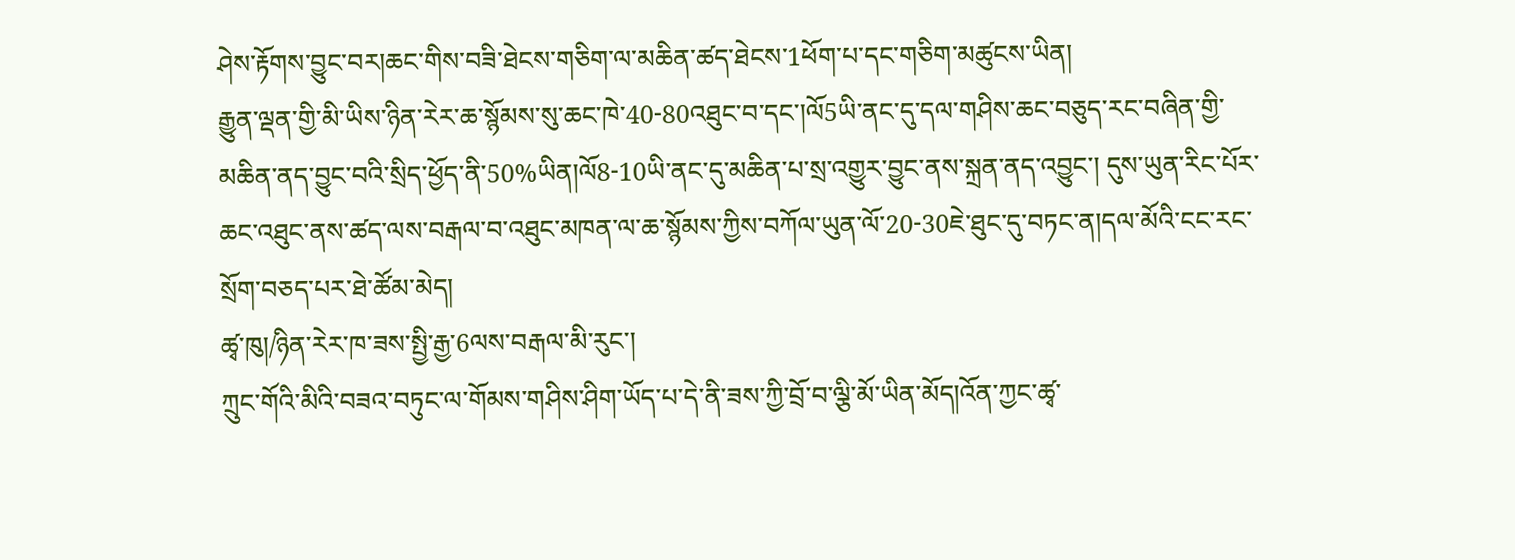ཤེས་རྟོགས་བྱུང་བར།ཆང་གིས་བཟི་ཐེངས་གཅིག་ལ་མཆིན་ཚད་ཐེངས་1ཕོག་པ་དང་གཅིག་མཚུངས་ཡིན།
རྒྱུན་ལྡན་གྱི་མི་ཡིས་ཉིན་རེར་ཆ་སྙོམས་སུ་ཆང་ཁེ་40-80འཐུང་བ་དང་།ལོ5ཡི་ནང་དུ་དལ་གཤིས་ཆང་བཅུད་རང་བཞིན་གྱི་མཆིན་ནད་བྱུང་བའི་སྲིད་ཕྱོད་ནི་50%ཡིན།ལོ8-10ཡི་ནང་དུ་མཆིན་པ་སྲ་འགྱུར་བྱུང་ནས་སྐྲན་ནད་འབྱུང་། དུས་ཡུན་རིང་པོར་ཆང་འཐུང་ནས་ཚད་ལས་བརྒལ་བ་འཐུང་མཁན་ལ་ཆ་སྙོམས་ཀྱིས་བཀོལ་ཡུན་ལོ་20-30ཇེ་ཐུང་དུ་བཏང་ན།དལ་མོའི་ངང་རང་སྲོག་བཅད་པར་ཐེ་ཚོམ་མེད།
ཚྭ་ཁུ།/ཉིན་རེར་ཁ་ཟས་སྤྱི་རྒྱ་6ལས་བརྒལ་མི་རུང་།
ཀྲུང་གོའི་མིའི་བཟའ་བཏུང་ལ་གོམས་གཤིས་ཤིག་ཡོད་པ་དེ་ནི་ཟས་ཀྱི་བྲོ་བ་ལྕི་མོ་ཡིན་མོད།འོན་ཀྱང་ཚྭ་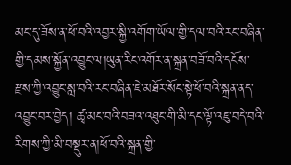མང་དུ་ཟོས་ན་ཕོ་བའི་འབྱར་སྐྱི་འགོག་ཡོལ་གྱི་དལ་བའི་རང་བཞིན་གྱི་དམས་སྐྱོན་འབྱུང་ལ།ཡུན་རིང་འགོར་ན་སྐྲན་བཟོ་བའི་དངོས་རྫས་ཀྱི་འབྱུང་སླ་བའི་རང་བཞིན་ཇེ་མཐོར་སོང་སྟེ་ཕོ་བའི་སྐྲན་ནད་འབྱུང་བར་བྱེད། ཚྭ་མང་བའི་བཟའ་འཐུང་གི་མི་དང་ལྟོ་འཇུ་བདེ་བའི་རིགས་ཀྱི་མི་བསྡུར་ན།ཕོ་བའི་སྐྲན་གྱི་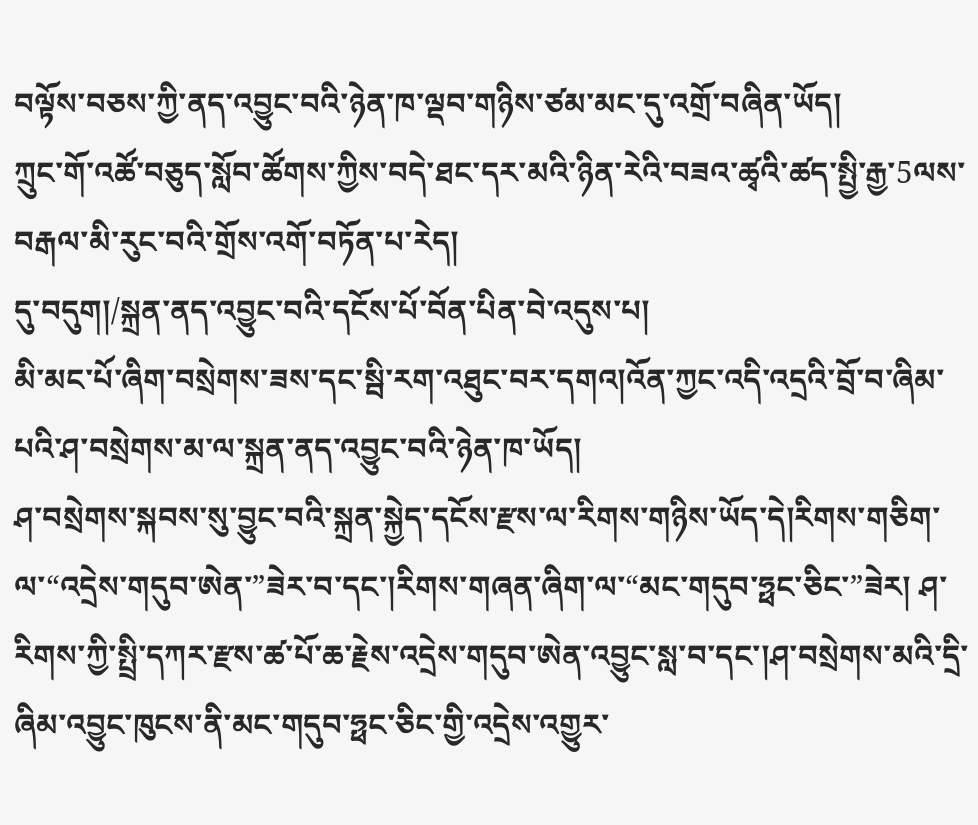བལྟོས་བཅས་ཀྱི་ནད་འབྱུང་བའི་ཉེན་ཁ་ལྡབ་གཉིས་ཙམ་མང་དུ་འགྲོ་བཞིན་ཡོད།
ཀྲུང་གོ་འཚོ་བཅུད་སློབ་ཚོགས་ཀྱིས་བདེ་ཐང་དར་མའི་ཉིན་རེའི་བཟའ་ཚྭའི་ཚད་སྤྱི་རྒྱ་5ལས་བརྒལ་མི་རུང་བའི་གྲོས་འགོ་བཏོན་པ་རེད།
དུ་བདུག།/སྐྲན་ནད་འབྱུང་བའི་དངོས་པོ་བོན་པིན་བེ་འདུས་པ།
མི་མང་པོ་ཞིག་བསྲེགས་ཟས་དང་སྦི་རག་འཐུང་བར་དགའ།འོན་ཀྱང་འདི་འདྲའི་བྲོ་བ་ཞིམ་པའི་ཤ་བསྲེགས་མ་ལ་སྐྲན་ནད་འབྱུང་བའི་ཉེན་ཁ་ཡོད།
ཤ་བསྲེགས་སྐབས་སུ་བྱུང་བའི་སྐྲན་སྐྱེད་དངོས་རྫས་ལ་རིགས་གཉིས་ཡོད་དེ།རིགས་གཅིག་ལ་“འདྲེས་གདུབ་ཨེན་”ཟེར་བ་དང་།རིགས་གཞན་ཞིག་ལ་“མང་གདུབ་ཧྥང་ཅིང་”ཟེར། ཤ་རིགས་ཀྱི་སྤྲི་དཀར་རྫས་ཚ་པོ་ཆ་རྗེས་འདྲེས་གདུབ་ཨེན་འབྱུང་སླ་བ་དང་།ཤ་བསྲེགས་མའི་དྲི་ཞིམ་འབྱུང་ཁུངས་ནི་མང་གདུབ་ཧྥང་ཅིང་གྱི་འདྲེས་འགྱུར་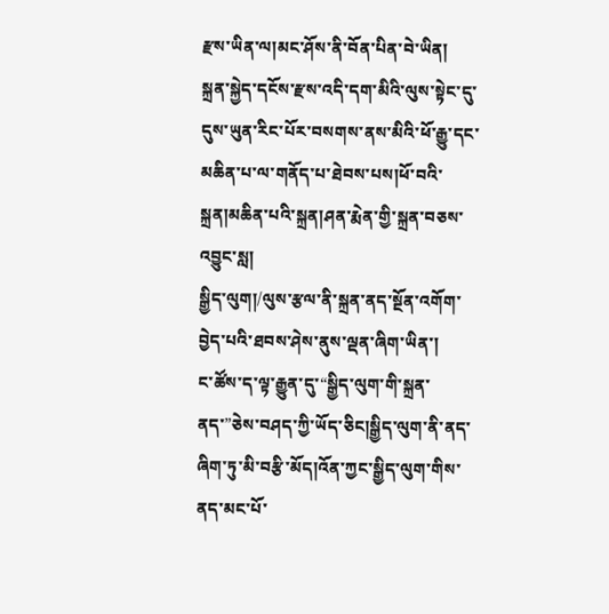རྫས་ཡིན་ལ།མང་ཤོས་ནི་བོན་པིན་བེ་ཡིན།
སྐྲན་སྐྱེད་དངོས་རྫས་འདི་དག་མིའི་ལུས་སྟེང་དུ་དུས་ཡུན་རིང་པོར་བསགས་ནས་མིའི་ཕོ་རྒྱུ་དང་མཆིན་པ་ལ་གནོད་པ་ཐེབས་པས།ཕོ་བའི་སྐྲན།མཆིན་པའི་སྐྲན།ཤན་རྨེན་གྱི་སྐྲན་བཅས་འབྱུང་སླ།
སྒྱིད་ལུག།/ལུས་རྩལ་ནི་སྐྲན་ནད་སྔོན་འགོག་བྱེད་པའི་ཐབས་ཤེས་ནུས་ལྡན་ཞིག་ཡིན་།
ང་ཚོས་ད་ལྟ་རྒྱུན་དུ་“སྒྱིད་ལུག་གི་སྐྲན་ནད་”ཅེས་བཤད་ཀྱི་ཡོད་ཅིང།སྒྱིད་ལུག་ནི་ནད་ཞིག་ཏུ་མི་བརྩི་མོད།འོན་ཀྱང་སྒྱིད་ལུག་གིས་ནད་མང་པོ་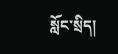སློང་སྲིད།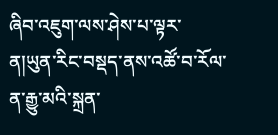ཞིབ་འཇུག་ལས་ཤེས་པ་ལྟར་ན།ཡུན་རིང་བསྡད་ནས་འཚོ་བ་རོལ་ན་རྒྱུ་མའི་སྐྲན་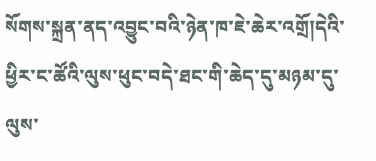སོགས་སྐྲན་ནད་འབྱུང་བའི་ཉེན་ཁ་ཇེ་ཆེར་འགྲོ།དེའི་ཕྱིར་ང་ཚོའི་ལུས་ཕུང་བདེ་ཐང་གི་ཆེད་དུ་མཉམ་དུ་ལུས་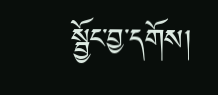སྦྱོང་བྱ་དགོས།